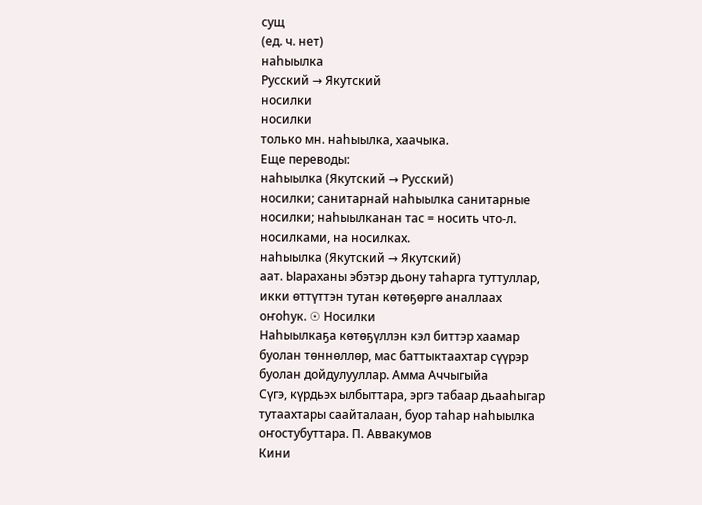сущ
(ед. ч. нет)
наһыылка
Русский → Якутский
носилки
носилки
только мн. наһыылка, хаачыка.
Еще переводы:
наһыылка (Якутский → Русский)
носилки; санитарнай наһыылка санитарные носилки; наһыылканан тас = носить что-л. носилками, на носилках.
наһыылка (Якутский → Якутский)
аат. Ыараханы эбэтэр дьону таһарга туттуллар, икки өттүттэн тутан көтөҕөргө аналлаах оҥоһук. ☉ Носилки
Наһыылкаҕа көтөҕүллэн кэл биттэр хаамар буолан төннөллөр, мас баттыктаахтар сүүрэр буолан дойдулууллар. Амма Аччыгыйа
Сүгэ, күрдьэх ылбыттара, эргэ табаар дьааһыгар тутаахтары саайталаан, буор таһар наһыылка оҥостубуттара. П. Аввакумов
Кини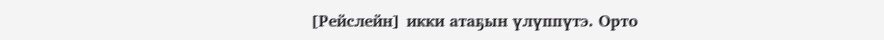[Рейслейн] икки атаҕын үлүппүтэ. Орто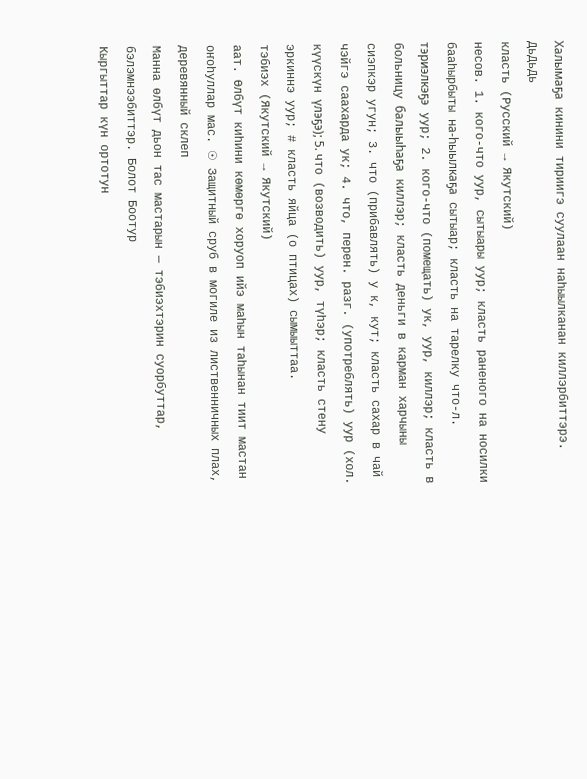Халымаҕа кинини тириигэ суулаан наһыылканан киллэрбиттэрэ. ДьДьДь
класть (Русский → Якутский)
несов. 1. кого-что уур, сытыары уур; класть раненого на носилки бааһырбыты на-һыылкаҕа сытыар; класть на тарелку что-л. тэриэлкэҕэ уур; 2. кого-что (помещать) ук, уур, киллэр; класть в больницу балыыһаҕа киллэр; класть деньги в карман харчыны сиэпкэр угун; 3. что (прибавлять) у к, кут; класть сахар в чай чэйгэ саахарда ук; 4. что, перен. разг. (употреблять) уур (хол. күүскүн үлэҕэ); 5. что (возводить) уур, түһэр; класть стену эркиннэ уур; # класть яйца (о птицах) сымыыттаа.
тэбиэх (Якутский → Якутский)
аат. Өлбүт киһини көмөргө хоруоп ийэ маһын таһынан тиит мастан оҥоһуллар мас. ☉ Защитный сруб в могиле из лиственничных плах, деревянный склеп
Манна өлбүт дьон тас мастарын — тэбиэхтэрин суорбуттар, бэлэмнээбиттэр. Болот Боотур
Кыргыттар күн ортотун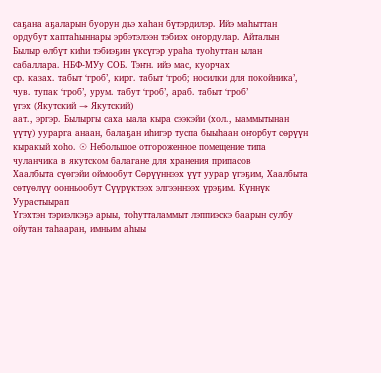саҕана аҕаларын буорун дьэ хаһан бүтэрдилэр. Ийэ маһыттан ордубут хаптаһыннары эрбэтэлээн тэбиэх оҥордулар. Айталын
Былыр өлбүт киһи тэбиэҕин үксүгэр ураһа туоһуттан ылан сабаллара. НБФ-МУу СОБ. Тэҥн. ийэ мас, куорчах
ср. казах. табыт ‘гроб’, кирг. табыт ‘гроб; носилки для покойника’, чув. тупак ‘гроб’, урум. табут ‘гроб’, араб. табыт ‘гроб’
үгэх (Якутский → Якутский)
аат., эргэр. Былыргы саха ыала кыра сээкэйи (хол., ыаммытынан үүтү) уурарга анаан, балаҕан иһигэр туспа быыһаан оҥорбут сөрүүн кыракый хоһо. ☉ Небольшое отгороженное помещение типа чуланчика в якутском балагане для хранения припасов
Хаалбыта сүөгэйи оймообут Сөрүүннээх үүт уурар үгэҕим, Хаалбыта сөтүөлүү оонньообут Сүүрүктээх элгээннээх үрэҕим. Күннүк Уурастыырап
Үгэхтэн тэриэлкэҕэ арыы, тоһутталаммыт лэппиэскэ баарын сулбу ойутан таһааран, имньим аһыы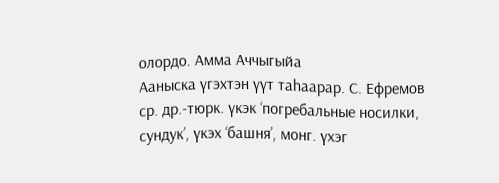олордо. Амма Аччыгыйа
Ааныска үгэхтэн үүт таһаарар. С. Ефремов
ср. др.-тюрк. үкэк ‘погребальные носилки, сундук’, үкэх ‘башня’, монг. үхэг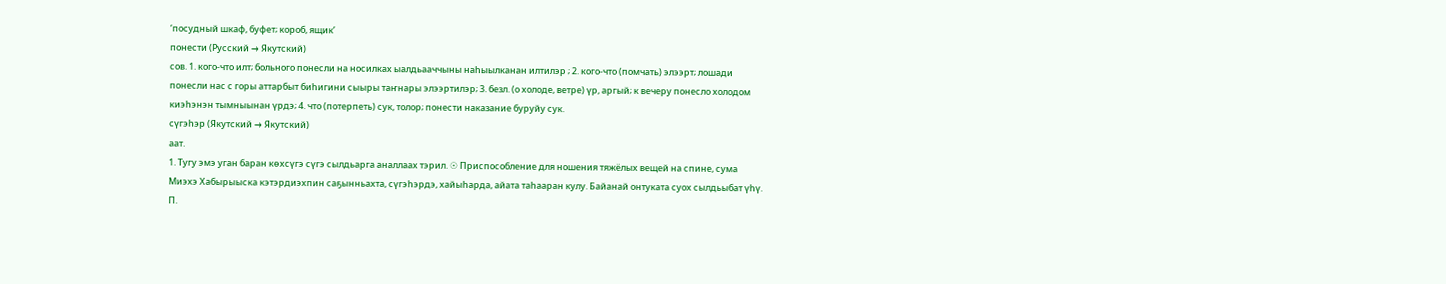‘посудный шкаф, буфет; короб, ящик’
понести (Русский → Якутский)
сов. 1. кого-что илт; больного понесли на носилках ыалдьааччыны наһыылканан илтилэр ; 2. кого-что (помчать) элээрт; лошади понесли нас с горы аттарбыт биһигини сыыры таҥнары элээртилэр; 3. безл. (о холоде, ветре) үр, аргый; к вечеру понесло холодом киэһэнэн тымныынан үрдэ; 4. что (потерпеть) сук, толор; понести наказание буруйу сук.
сүгэһэр (Якутский → Якутский)
аат.
1. Тугу эмэ уган баран көхсүгэ сүгэ сылдьарга аналлаах тэрил. ☉ Приспособление для ношения тяжёлых вещей на спине, сума
Миэхэ Хабырыыска кэтэрдиэхпин саҕынньахта, сүгэһэрдэ, хайыһарда, айата таһааран кулу. Байанай онтуката суох сылдьыбат үһү. П.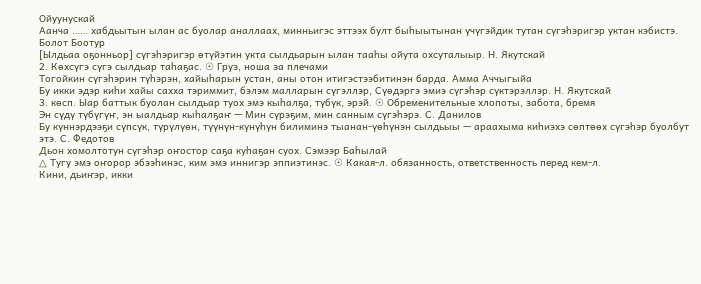Ойуунускай
Аанча …… хабдьытын ылан ас буолар аналлаах, минньигэс эттээх булт быһыытынан үчүгэйдик тутан сүгэһэригэр уктан кэбистэ. Болот Боотур
[Ылдьаа оҕонньор] сүгэһэригэр өтүйэтин укта сылдьарын ылан тааһы ойута охсуталыыр. Н. Якутскай
2. Көхсүгэ сүгэ сылдьар таһаҕас. ☉ Груз, ноша за плечами
Тогойкин сүгэһэрин түһэрэн, хайыһарын устан, аны отон итигэстээбитинэн барда. Амма Аччыгыйа
Бу икки эдэр киһи хайы сахха тэриммит, бэлэм малларын сүгэллэр, Сүөдэргэ эмиэ сүгэһэр сүктэрэллэр. Н. Якутскай
3. көсп. Ыар баттык буолан сылдьар туох эмэ кыһалҕа, түбүк, эрэй. ☉ Обременительные хлопоты, забота, бремя
Эн сүдү түбүгүҥ, эн ыалдьар кыһалҕаҥ — Мин сүрэҕим, мин санным сүгэһэрэ. С. Данилов
Бу күннэрдээҕи сүпсүк, түрүлүөн, түүнүн-күнүһүн билиминэ тыанан-үөһүнэн сылдьыы — араахыма киһиэхэ сөптөөх сүгэһэр буолбут этэ. С. Федотов
Дьон хомолтотун сүгэһэр оҥостор саҕа куһаҕан суох. Сэмээр Баһылай
△ Тугу эмэ оҥорор эбээһинэс, ким эмэ иннигэр эппиэтинэс. ☉ Какая-л. обязанность, ответственность перед кем-л.
Кини, дьиҥэр, икки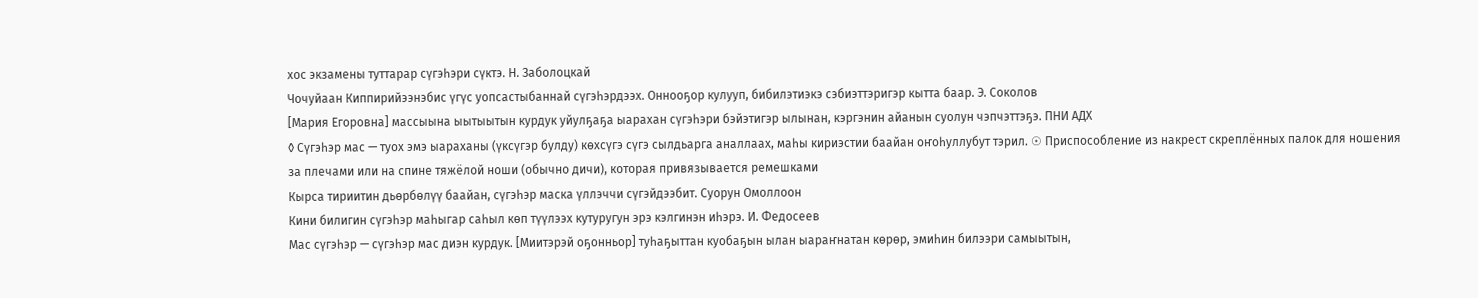хос экзамены туттарар сүгэһэри сүктэ. Н. Заболоцкай
Чочуйаан Киппирийээнэбис үгүс уопсастыбаннай сүгэһэрдээх. Оннооҕор кулууп, бибилэтиэкэ сэбиэттэригэр кытта баар. Э. Соколов
[Мария Егоровна] массыына ыытыытын курдук уйулҕаҕа ыарахан сүгэһэри бэйэтигэр ылынан, кэргэнин айанын суолун чэпчэттэҕэ. ПНИ АДХ
◊ Сүгэһэр мас — туох эмэ ыараханы (үксүгэр булду) көхсүгэ сүгэ сылдьарга аналлаах, маһы кириэстии баайан оҥоһуллубут тэрил. ☉ Приспособление из накрест скреплённых палок для ношения за плечами или на спине тяжёлой ноши (обычно дичи), которая привязывается ремешками
Кырса тириитин дьөрбөлүү баайан, сүгэһэр маска үллэччи сүгэйдээбит. Суорун Омоллоон
Кини билигин сүгэһэр маһыгар саһыл көп түүлээх кутуругун эрэ кэлгинэн иһэрэ. И. Федосеев
Мас сүгэһэр — сүгэһэр мас диэн курдук. [Миитэрэй оҕонньор] туһаҕыттан куобаҕын ылан ыараҥнатан көрөр, эмиһин билээри самыытын,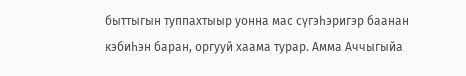быттыгын туппахтыыр уонна мас сүгэһэригэр баанан кэбиһэн баран, оргууй хаама турар. Амма Аччыгыйа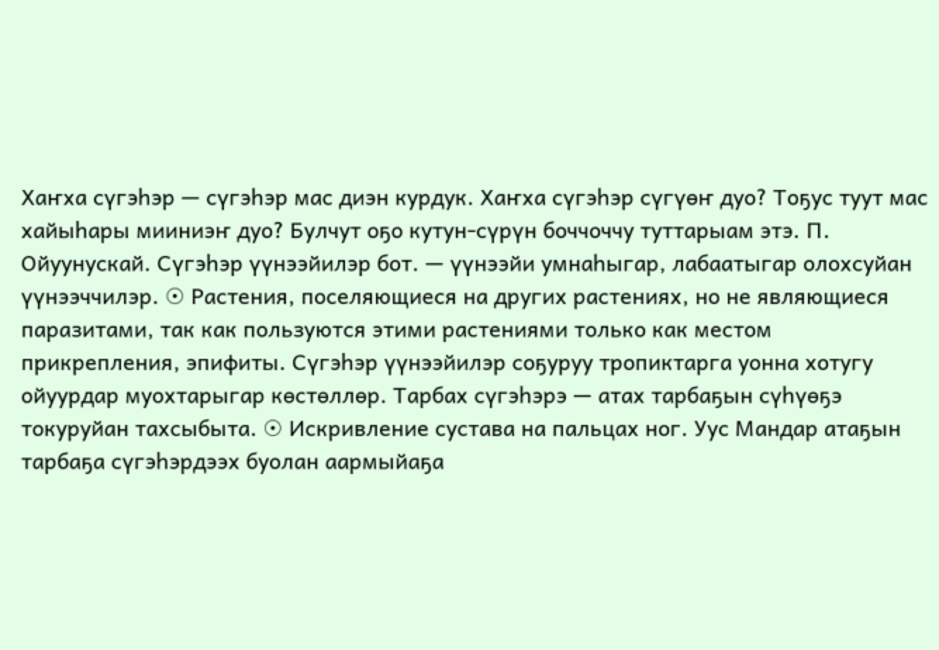Хаҥха сүгэһэр — сүгэһэр мас диэн курдук. Хаҥха сүгэһэр сүгүөҥ дуо? Тоҕус туут мас хайыһары мииниэҥ дуо? Булчут оҕо кутун-сүрүн боччоччу туттарыам этэ. П. Ойуунускай. Сүгэһэр үүнээйилэр бот. — үүнээйи умнаһыгар, лабаатыгар олохсуйан үүнээччилэр. ☉ Растения, поселяющиеся на других растениях, но не являющиеся паразитами, так как пользуются этими растениями только как местом прикрепления, эпифиты. Сүгэһэр үүнээйилэр соҕуруу тропиктарга уонна хотугу ойуурдар муохтарыгар көстөллөр. Тарбах сүгэһэрэ — атах тарбаҕын сүһүөҕэ токуруйан тахсыбыта. ☉ Искривление сустава на пальцах ног. Уус Мандар атаҕын тарбаҕа сүгэһэрдээх буолан аармыйаҕа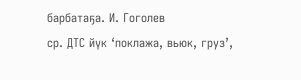барбатаҕа. И. Гоголев
ср. ДТС йүк ‘поклажа, вьюк, груз’,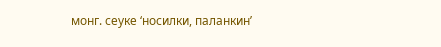монг. сеуке ‘носилки, паланкин’